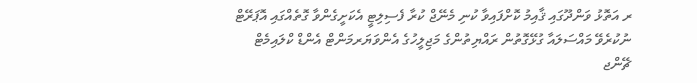ރ އަތޮޅު ވަންދޫގައި ޤާއިމު ކޮށްފައިވާ ކުނި މެނޭޖް ކުރާ ފެސިލިޓީ އެކަށީގެންވާ ގޮތެއްގައި އޮޕަރޭޓް ނުކުރެވޭ މައްސަލައާ ގުޅޭގޮތުން ރައްޔިތުންގެ މަޖިލީހުގެ އެންވަޔަރމަންޓް އެންޑް ކްލައިމެޓް ޗޭންޖ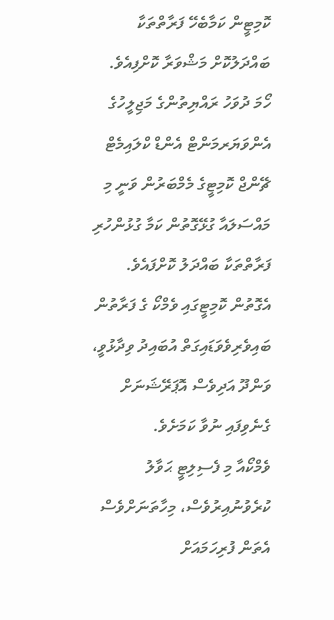ކޮމިޓީން ކަމާބެހޭ ފަރާތްތަކާ ބައްދަލުކޮށް މަޝްވަރާ ކޮށްފިއެވެ.
ހޯމަ ދުވަހު ރައްޔިތުންގެ މަޖިލީހުގެ އެންވަޔަރމަންޓް އެންޑް ކްލައިމެޓް ޗޭންޖް ކޮމިޓީގެ މެމްބަރުން ވަނީ މި މައްސަލައާ ގުޅޭގޮތުން ކަމާ ގުޅުންހުރި ފަރާތްތަކާ ބައްދަލު ކޮށްފައެވެ. އެގޮތުން ކޮމިޓީގައި ވެމްކޯ ގެ ފަރާތުން ބައިވެރިވެވަޑައިގަތް އުބައިދު ވިދާޅުވީ، ވަންދޫ އަދިވެސް އޮޕަރޭޝަނަށް ގެނެވިފައި ނުވާ ކަމަށެވެ.
ވެމްކޯއާ މި ފެސިލިޓީ ޙަވާލު ކުރެވުނުއިރުވެސް، މިހާތަނަށްވެސް އެތަން ފުރިހަމައަށް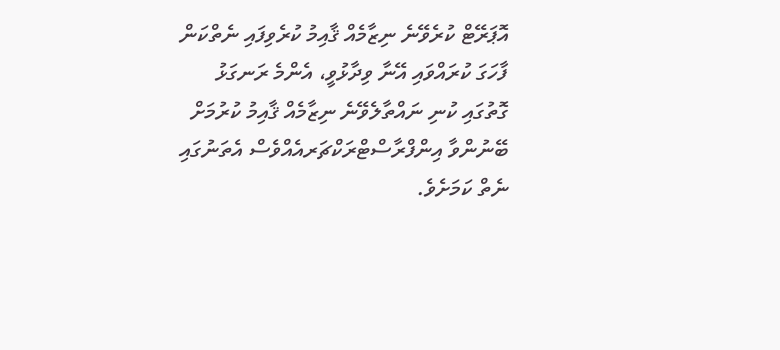އޮޕަރޭޓް ކުރެވޭނެ ނިޒާމެއް ޤާއިމު ކުރެވިފައި ނެތްކަން ފާހަގަ ކުރައްވައި އޭނާ ވިދާޅުވީ، އެންމެ ރަނގަޅު ގޮތުގައި ކުނި ނައްތާލެވޭނެ ނިޒާމެއް ޤާއިމު ކުރުމަށް ބޭނުންވާ އިންފްރާސްޓްރަކްޗަރއެއްވެސް އެތަނުގައި ނެތް ކަމަށެވެ.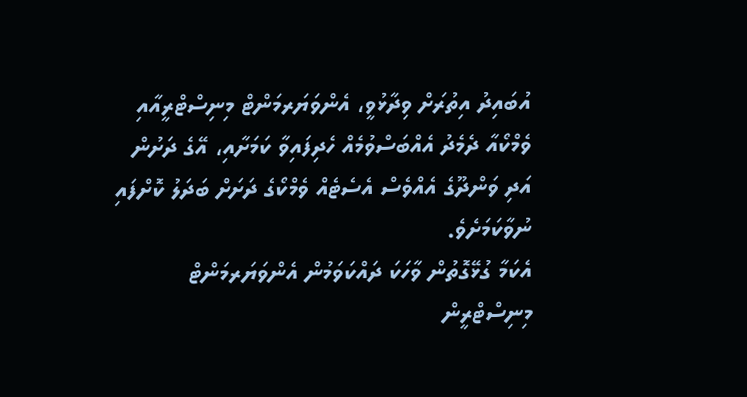އުބައިދު އިތުރަށް ވިދާޅުވީ، އެންވަޔަރމަންޓް މިނިސްޓްރީއާއި ވެމްކޯއާ ދެމެދު އެއްބަސްވުމެއް ހެދިފައިވާ ކަމަށާއި، އޭގެ ދަށުން އަދި ވަންދޫގެ އެއްވެސް އެސެޓެއް ވެމްކޯގެ ދަށަށް ބަދަލު ކޮށްފައި ނުވާކަމަށެވެ.
އެކަމާ ގުޅޭގޮތުން ވާހަކަ ދައްކަވަމުން އެންވަޔަރމަންޓް މިނިސްޓްރީން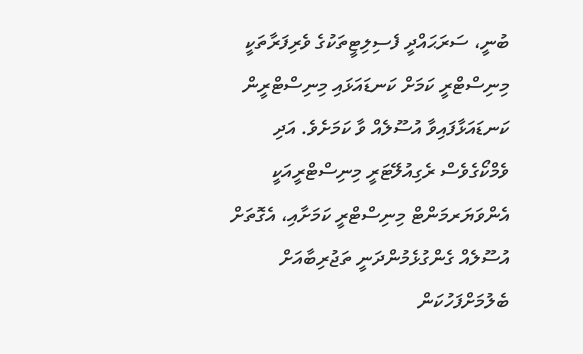ބުނީ، ސަރަޙައްދީ ފެސިލިޓީތަކުގެ ވެރިފަރާތަކީ މިނިސްޓްރީ ކަމަށް ކަނޑައަޅައި މިނިސްޓްރީން ކަނޑައަޅާފައިވާ އުސޫލެއް ވާ ކަމަށެވެ. އަދި ވެމްކޯގެވެސް ރެގިއުލޭޓަރީ މިނިސްޓްރީއަކީ އެންވަޔަރމަންޓް މިނިސްޓްރީ ކަމަށާއި، އެގޮތަށް އުސޫލެއް ގެންގުޅެމުންދަނީ ތަޖުރިބާއަށް ބެލުމަށްފަހުކަން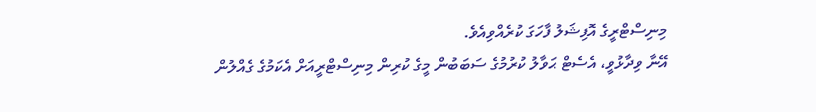މިނިސްޓްރީގެ އޮފިޝަލު ފާހަގަ ކުރެއްވިއެވެ.
އޭނާ ވިދާޅުވީ، އެސެޓް ޙަވާލު ކުރުމުގެ ސަބަބުން މީގެ ކުރިން މިނިސްޓްރީއަށް އެކަމުގެ ގެއްލުން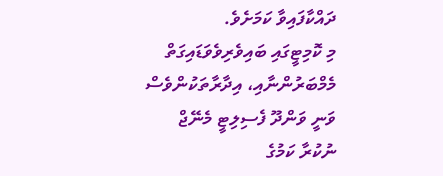ދައްކާފައިވާ ކަމަށެވެ.
މި ކޮމިޓީގައި ބައިވެރިވެވަޑައިގަތް މެމްބަރުންނާއި، އިދާރާތަކުންވެސް ވަނީ ވަންދޫ ފެސިލިޓީ މެނޭޖް ނުކުރާ ކަމުގެ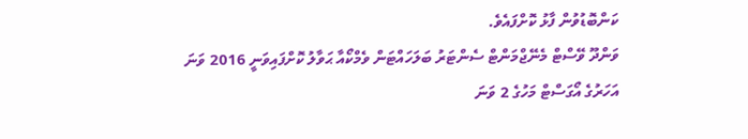ކަންބޮޑުވުން ފާޅު ކޮށްފައެވެ.
ވަންދޫ ވޭސްޓް މެނޭޖްމަންޓް ސެންޓަރު ބަލަހައްޓަން ވެމްކޯއާ ޙަވާލު ކޮށްފައިވަނީ 2016 ވަނަ އަހަރުގެ އޯގަސްޓް މަހުގެ 2 ވަނަ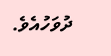ދުވަހުއެވެ.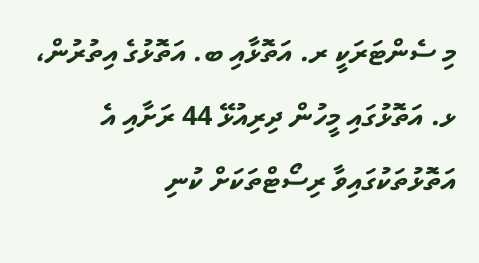މި ސެންޓަރަކީ ރ. އަތޮޅާއި ބ. އަތޮޅުގެ އިތުރުން، ޅ. އަތޮޅުގައި މީހުން ދިރިއުޅޭ 44 ރަށާއި އެ އަތޮޅުތަކުގައިވާ ރިސޯޓްތަކަށް ކުނި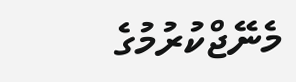މެނޭޖްކުރުމުގެ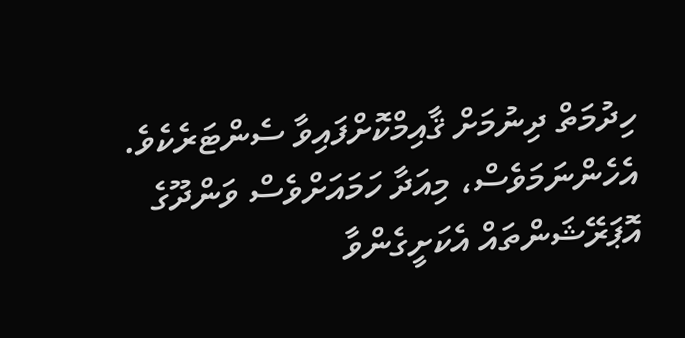ހިދުމަތް ދިނުމަށް ޤާއިމްކޮށްފައިވާ ސެންޓަރެކެވެ. އެހެންނަމަވެސް، މިއަދާ ހަމައަށްވެސް ވަންދޫގެ އޮޕަރޭޝަންތައް އެކަށީގެންވާ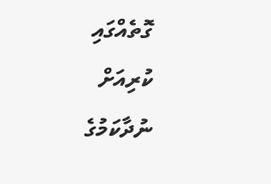ގޮތެއްގައި ކުރިއަށް ނުދާކަމުގެ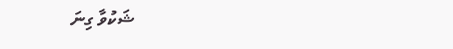ޝަކުވާ ގިނަ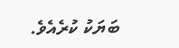ބަޔަކު ކުރެއެވެ.